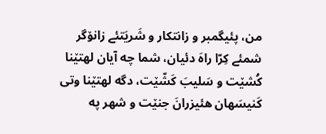من، پئیگمبر و زانتکار و شَریَتئے زانۆگر شمئے کِرّا راهَ دئیان، شما چه آیان لهتێنا کُشێت و سَلیبَ کَشّێت، دگه لهتێنا وتی کَنیسَهان هئیزرانَ جنێت و شهر په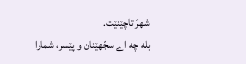شهرَ تاچێنێت.
بله چه اے سجّهێنان و پێسر، شمارا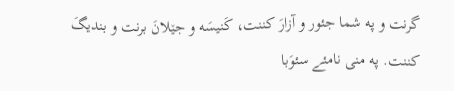گرنت و په شما جئور و آزارَ کننت، کَنیسَه و جێلانَ برنت و بندیگَ کننت. په منی نامئے سئوَبا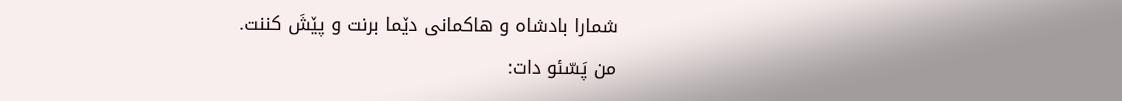شمارا بادشاه و هاکمانی دێما برنت و پێشَ کننت.
من پَسّئو دات: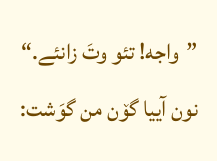”واجه! تئو وتَ زانئے.“ نون آییا گۆن من گوَشت: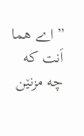”اے هما اَنت که چه مزنێن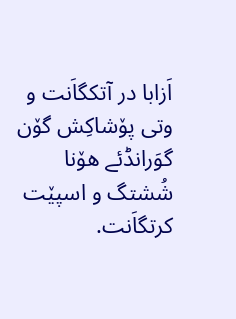اَزابا در آتکگاَنت و وتی پۆشاکِش گۆن گوَرانڈئے هۆنا شُشتگ و اسپێت کرتگاَنت.